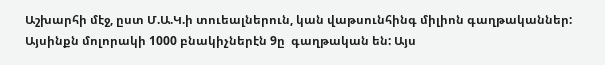Աշխարհի մէջ, ըստ Մ.Ա.Կ.ի տուեալներուն, կան վաթսունհինգ միլիոն գաղթականներ: Այսինքն մոլորակի 1000 բնակիչներէն 9ը  գաղթական են: Այս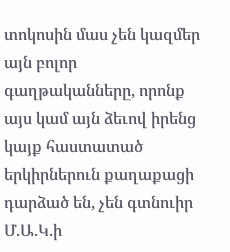տոկոսին մաս չեն կազմեր այն բոլոր գաղթականները, որոնք այս կամ այն ձեւով իրենց կայք հաստատած երկիրներուն քաղաքացի դարձած են, չեն գտնուիր Մ.Ա.Կ.ի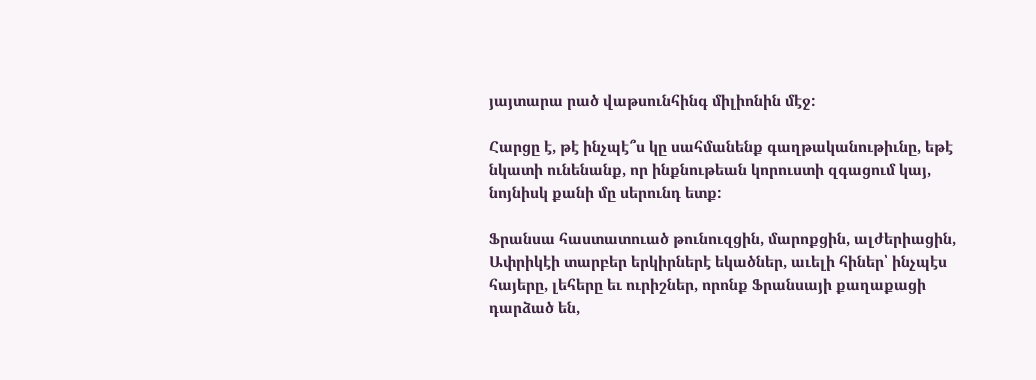յայտարա րած վաթսունհինգ միլիոնին մէջ:

Հարցը է, թէ ինչպէ՞ս կը սահմանենք գաղթականութիւնը, եթէ նկատի ունենանք, որ ինքնութեան կորուստի զգացում կայ, նոյնիսկ քանի մը սերունդ ետք:

Ֆրանսա հաստատուած թունուզցին, մարոքցին, ալժերիացին, Ափրիկէի տարբեր երկիրներէ եկածներ, աւելի հիներ՝ ինչպէս հայերը, լեհերը եւ ուրիշներ, որոնք Ֆրանսայի քաղաքացի դարձած են,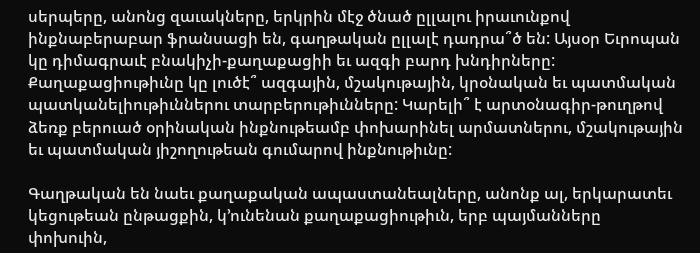սերպերը, անոնց զաւակները, երկրին մէջ ծնած ըլլալու իրաւունքով ինքնաբերաբար ֆրանսացի են, գաղթական ըլլալէ դադրա՞ծ են: Այսօր Եւրոպան կը դիմագրաւէ բնակիչի-քաղաքացիի եւ ազգի բարդ խնդիրները: Քաղաքացիութիւնը կը լուծէ՞ ազգային, մշակութային, կրօնական եւ պատմական պատկանելիութիւններու տարբերութիւնները: Կարելի՞ է արտօնագիր-թուղթով ձեռք բերուած օրինական ինքնութեամբ փոխարինել արմատներու, մշակութային եւ պատմական յիշողութեան գումարով ինքնութիւնը:

Գաղթական են նաեւ քաղաքական ապաստանեալները, անոնք ալ, երկարատեւ կեցութեան ընթացքին, կ’ունենան քաղաքացիութիւն, երբ պայմանները փոխուին,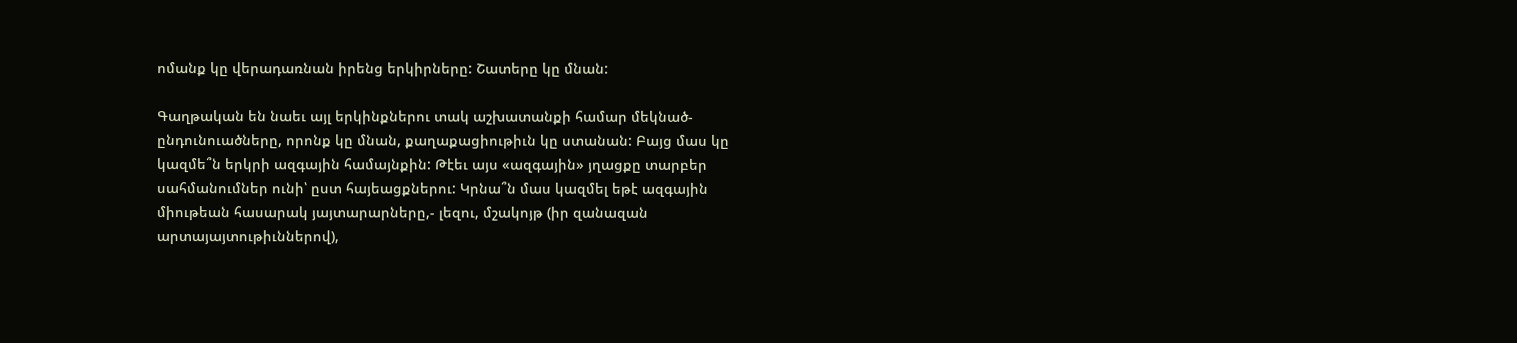ոմանք կը վերադառնան իրենց երկիրները: Շատերը կը մնան:

Գաղթական են նաեւ այլ երկինքներու տակ աշխատանքի համար մեկնած-ընդունուածները, որոնք կը մնան, քաղաքացիութիւն կը ստանան: Բայց մաս կը կազմե՞ն երկրի ազգային համայնքին: Թէեւ այս «ազգային» յղացքը տարբեր սահմանումներ ունի՝ ըստ հայեացքներու: Կրնա՞ն մաս կազմել եթէ ազգային միութեան հասարակ յայտարարները,- լեզու, մշակոյթ (իր զանազան արտայայտութիւններով),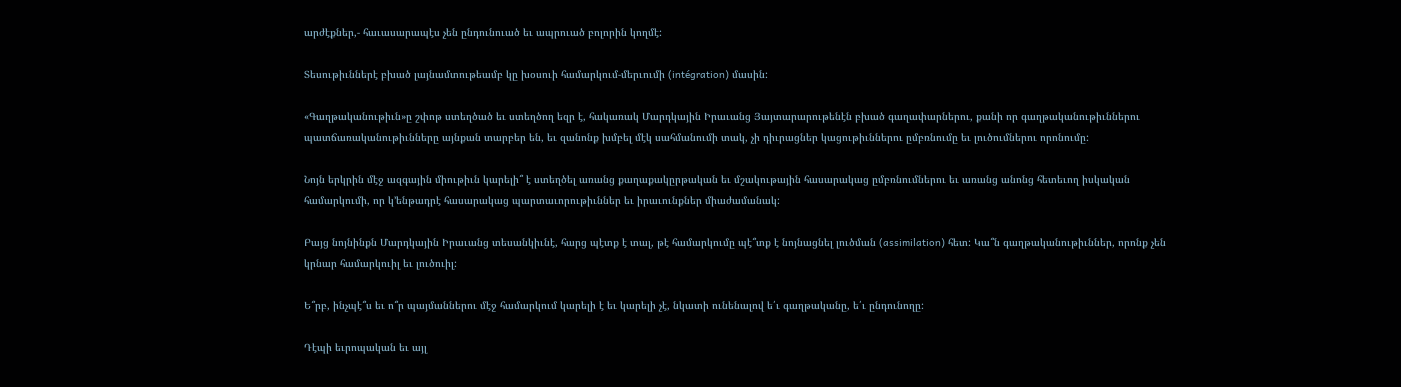արժէքներ,- հաւասարապէս չեն ընդունուած եւ ապրուած բոլորին կողմէ:

Տեսութիւններէ բխած լայնամտութեամբ կը խօսուի համարկում-մերւումի (intégration) մասին:

«Գաղթականութիւն»ը շփոթ ստեղծած եւ ստեղծող եզր է, հակառակ Մարդկային Իրաւանց Յայտարարութենէն բխած գաղափարներու, քանի որ գաղթականութիւններու պատճառականութիւնները այնքան տարբեր են, եւ զանոնք խմբել մէկ սահմանումի տակ, չի դիւրացներ կացութիւններու ըմբռնումը եւ լուծումներու որոնումը:

Նոյն երկրին մէջ ազգային միութիւն կարելի՞ է ստեղծել առանց քաղաքակըրթական եւ մշակութային հասարակաց ըմբռնումներու եւ առանց անոնց հետեւող իսկական համարկումի, որ կ’ենթադրէ հասարակաց պարտաւորութիւններ եւ իրաւունքներ միաժամանակ:

Բայց նոյնինքն Մարդկային Իրաւանց տեսանկիւնէ, հարց պէտք է տալ, թէ համարկումը պէ՞տք է նոյնացնել լուծման (assimilation) հետ: Կա՞ն գաղթականութիւններ, որոնք չեն կրնար համարկուիլ եւ լուծուիլ:

Ե՞րբ, ինչպէ՞ս եւ ո՞ր պայմաններու մէջ համարկում կարելի է եւ կարելի չէ, նկատի ունենալով ե՛ւ գաղթականը, ե՛ւ ընդունողը:

Դէպի եւրոպական եւ այլ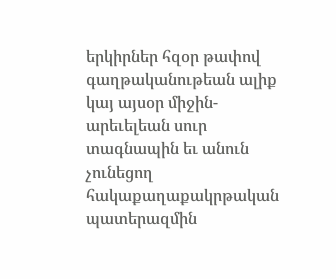երկիրներ հզօր թափով գաղթականութեան ալիք կայ այսօր միջին-արեւելեան սուր տագնապին եւ անուն չունեցող հակաքաղաքակրթական պատերազմին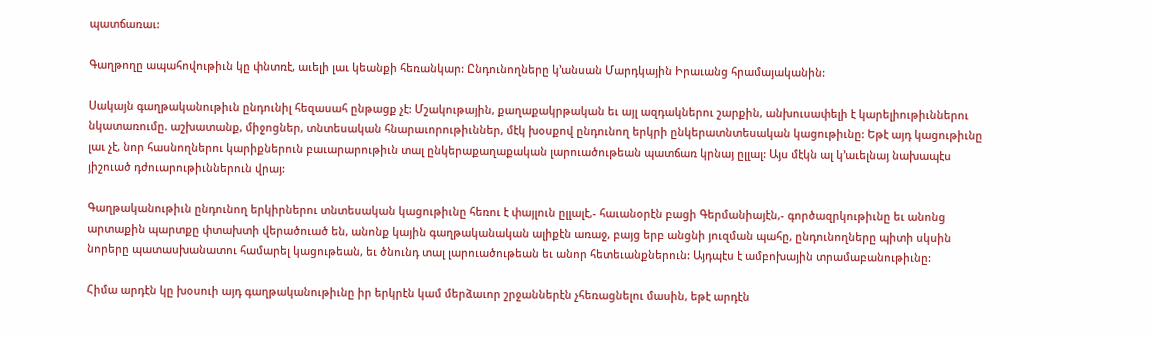պատճառաւ:

Գաղթողը ապահովութիւն կը փնտռէ, աւելի լաւ կեանքի հեռանկար: Ընդունողները կ’անսան Մարդկային Իրաւանց հրամայականին:

Սակայն գաղթականութիւն ընդունիլ հեզասահ ընթացք չէ: Մշակութային, քաղաքակրթական եւ այլ ազդակներու շարքին, անխուսափելի է կարելիութիւններու նկատառումը. աշխատանք, միջոցներ, տնտեսական հնարաւորութիւններ, մէկ խօսքով ընդունող երկրի ընկերատնտեսական կացութիւնը: Եթէ այդ կացութիւնը լաւ չէ, նոր հասնողներու կարիքներուն բաւարարութիւն տալ ընկերաքաղաքական լարուածութեան պատճառ կրնայ ըլլալ: Այս մէկն ալ կ’աւելնայ նախապէս յիշուած դժուարութիւններուն վրայ:

Գաղթականութիւն ընդունող երկիրներու տնտեսական կացութիւնը հեռու է փայլուն ըլլալէ,- հաւանօրէն բացի Գերմանիայէն,- գործազրկութիւնը եւ անոնց արտաքին պարտքը փտախտի վերածուած են, անոնք կային գաղթականական ալիքէն առաջ, բայց երբ անցնի յուզման պահը, ընդունողները պիտի սկսին նորերը պատասխանատու համարել կացութեան, եւ ծնունդ տալ լարուածութեան եւ անոր հետեւանքներուն: Այդպէս է ամբոխային տրամաբանութիւնը:

Հիմա արդէն կը խօսուի այդ գաղթականութիւնը իր երկրէն կամ մերձաւոր շրջաններէն չհեռացնելու մասին, եթէ արդէն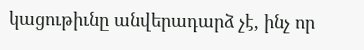կացութիւնը անվերադարձ չէ, ինչ որ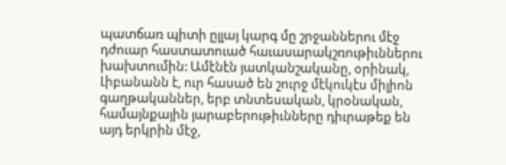պատճառ պիտի ըլլայ կարգ մը շրջաններու մէջ դժուար հաստատուած հաւասարակշռութիւններու խախտումին: Ամէնէն յատկանշականը, օրինակ, Լիբանանն է, ուր հասած են շուրջ մէկուկէս միլիոն գաղթականներ, երբ տնտեսական, կրօնական, համայնքային յարաբերութիւնները դիւրաթեք են այդ երկրին մէջ,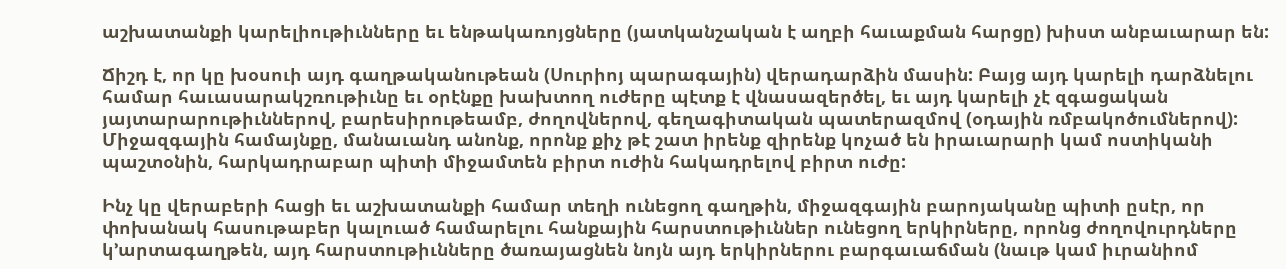աշխատանքի կարելիութիւնները եւ ենթակառոյցները (յատկանշական է աղբի հաւաքման հարցը) խիստ անբաւարար են:

Ճիշդ է, որ կը խօսուի այդ գաղթականութեան (Սուրիոյ պարագային) վերադարձին մասին: Բայց այդ կարելի դարձնելու համար հաւասարակշռութիւնը եւ օրէնքը խախտող ուժերը պէտք է վնասազերծել, եւ այդ կարելի չէ զգացական յայտարարութիւններով, բարեսիրութեամբ, ժողովներով, գեղագիտական պատերազմով (օդային ռմբակոծումներով): Միջազգային համայնքը, մանաւանդ անոնք, որոնք քիչ թէ շատ իրենք զիրենք կոչած են իրաւարարի կամ ոստիկանի պաշտօնին, հարկադրաբար պիտի միջամտեն բիրտ ուժին հակադրելով բիրտ ուժը:

Ինչ կը վերաբերի հացի եւ աշխատանքի համար տեղի ունեցող գաղթին, միջազգային բարոյականը պիտի ըսէր, որ փոխանակ հասութաբեր կալուած համարելու հանքային հարստութիւններ ունեցող երկիրները, որոնց ժողովուրդները կ’արտագաղթեն, այդ հարստութիւնները ծառայացնեն նոյն այդ երկիրներու բարգաւաճման (նաւթ կամ իւրանիոմ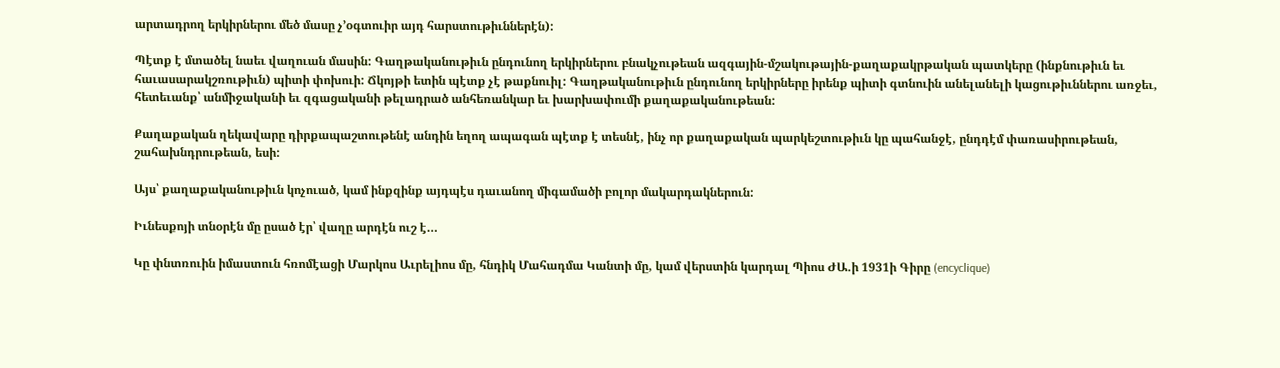արտադրող երկիրներու մեծ մասը չ’օգտուիր այդ հարստութիւններէն):

Պէտք է մտածել նաեւ վաղուան մասին: Գաղթականութիւն ընդունող երկիրներու բնակչութեան ազգային-մշակութային-քաղաքակրթական պատկերը (ինքնութիւն եւ հաւասարակշռութիւն) պիտի փոխուի: Ճկոյթի ետին պէտք չէ թաքնուիլ: Գաղթականութիւն ընդունող երկիրները իրենք պիտի գտնուին անելանելի կացութիւններու առջեւ, հետեւանք՝ անմիջականի եւ զգացականի թելադրած անհեռանկար եւ խարխափումի քաղաքականութեան:

Քաղաքական ղեկավարը դիրքապաշտութենէ անդին եղող ապագան պէտք է տեսնէ, ինչ որ քաղաքական պարկեշտութիւն կը պահանջէ, ընդդէմ փառասիրութեան, շահախնդրութեան, եսի:

Այս՝ քաղաքականութիւն կոչուած, կամ ինքզինք այդպէս դաւանող միգամածի բոլոր մակարդակներուն:

Իւնեսքոյի տնօրէն մը ըսած էր՝ վաղը արդէն ուշ է…

Կը փնտռուին իմաստուն հռոմէացի Մարկոս Աւրելիոս մը, հնդիկ Մահադմա Կանտի մը, կամ վերստին կարդալ Պիոս ԺԱ.ի 1931ի Գիրը (encyclique)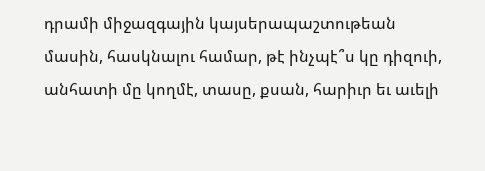դրամի միջազգային կայսերապաշտութեան մասին, հասկնալու համար, թէ ինչպէ՞ս կը դիզուի, անհատի մը կողմէ, տասը, քսան, հարիւր եւ աւելի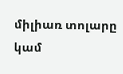միլիառ տոլարը կամ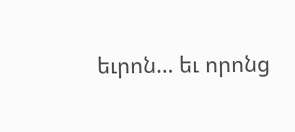եւրոն… եւ որոնց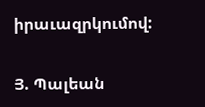իրաւազրկումով:

Յ. Պալեան